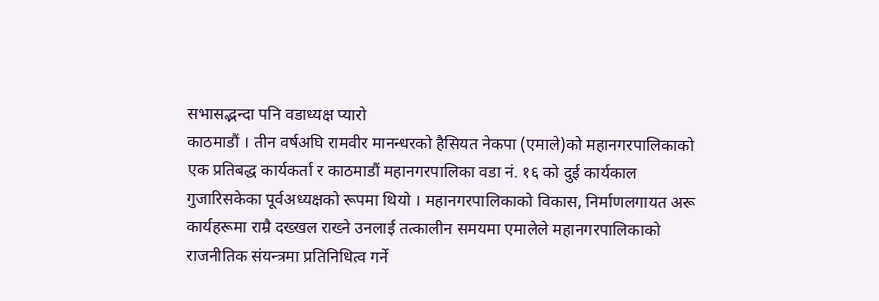सभासद्भन्दा पनि वडाध्यक्ष प्यारो
काठमाडौं । तीन वर्षअघि रामवीर मानन्धरको हैसियत नेकपा (एमाले)को महानगरपालिकाको एक प्रतिबद्ध कार्यकर्ता र काठमाडौं महानगरपालिका वडा नं. १६ को दुई कार्यकाल गुजारिसकेका पूर्वअध्यक्षको रूपमा थियो । महानगरपालिकाको विकास, निर्माणलगायत अरू कार्यहरूमा राम्रै दख्खल राख्ने उनलाई तत्कालीन समयमा एमालेले महानगरपालिकाको राजनीतिक संयन्त्रमा प्रतिनिधित्व गर्ने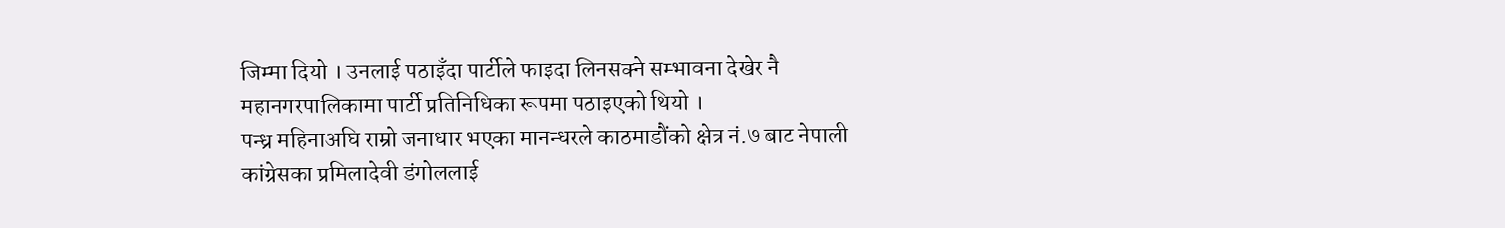जिम्मा दियो । उनलाई पठाइँदा पार्टीले फाइदा लिनसक्ने सम्भावना देखेर नै महानगरपालिकामा पार्टी प्रतिनिधिका रूपमा पठाइएको थियो ।
पन्ध्र महिनाअघि राम्रो जनाधार भएका मानन्धरले काठमाडौंको क्षेत्र नं.७ बाट नेपाली कांग्रेसका प्रमिलादेवी डंगोललाई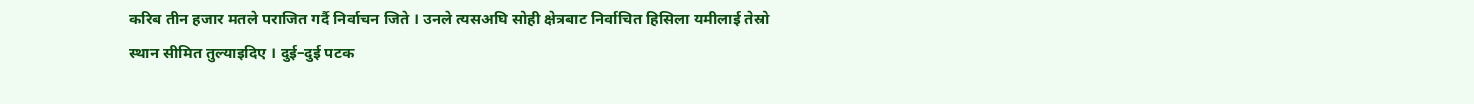करिब तीन हजार मतले पराजित गर्दै निर्वाचन जिते । उनले त्यसअघि सोही क्षेत्रबाट निर्वाचित हिसिला यमीलाई तेस्रो स्थान सीमित तुल्याइदिए । दुई–दुई पटक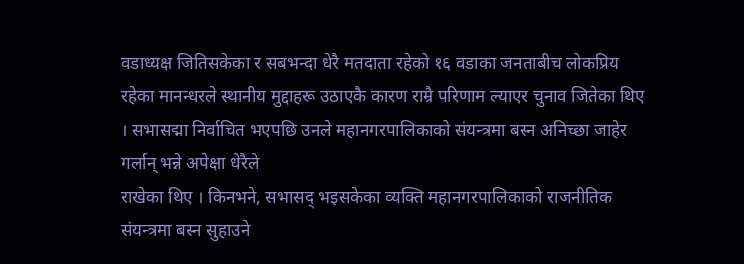वडाध्यक्ष जितिसकेका र सबभन्दा धेरै मतदाता रहेको १६ वडाका जनताबीच लोकप्रिय रहेका मानन्धरले स्थानीय मुद्दाहरू उठाएकै कारण राम्रै परिणाम ल्याएर चुनाव जितेका थिए । सभासद्मा निर्वाचित भएपछि उनले महानगरपालिकाको संयन्त्रमा बस्न अनिच्छा जाहेर गर्लान् भन्ने अपेक्षा धेरैले
राखेका थिए । किनभने, सभासद् भइसकेका व्यक्ति महानगरपालिकाको राजनीतिक संयन्त्रमा बस्न सुहाउने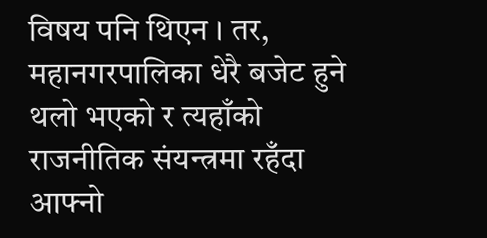विषय पनि थिएन । तर, महानगरपालिका धेरै बजेट हुने थलो भएको र त्यहाँको राजनीतिक संयन्त्रमा रहँदा आफ्नो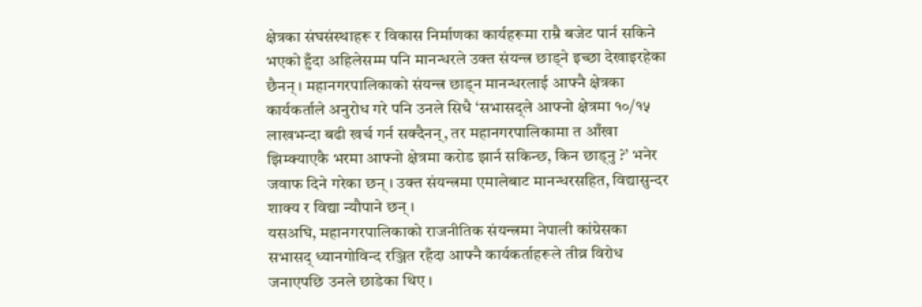क्षेत्रका संघसंस्थाहरू र विकास निर्माणका कार्यहरूमा राम्रै बजेट पार्न सकिने भएको हुँदा अहिलेसम्म पनि मानन्धरले उक्त संयन्त्र छाड्ने इच्छा देखाइरहेका छैनन् । महानगरपालिकाको संयन्त्र छाड्न मानन्धरलाई आफ्नै क्षेत्रका कार्यकर्ताले अनुरोध गरे पनि उनले सिधै ‘सभासद्ले आफ्नो क्षेत्रमा १०/१५ लाखभन्दा बढी खर्च गर्न सक्दैनन्, तर महानगरपालिकामा त आँखा झिम्क्याएकै भरमा आफ्नो क्षेत्रमा करोड झार्न सकिन्छ, किन छाड्नु ?’ भनेर जवाफ दिने गरेका छन् । उक्त संयन्त्रमा एमालेबाट मानन्धरसहित, विद्यासुन्दर शाक्य र विद्या न्यौपाने छन् ।
यसअघि, महानगरपालिकाको राजनीतिक संयन्त्रमा नेपाली कांग्रेसका सभासद् ध्यानगोविन्द रञ्जित रहँदा आफ्नै कार्यकर्ताहरूले तीव्र विरोध जनाएपछि उनले छाडेका थिए ।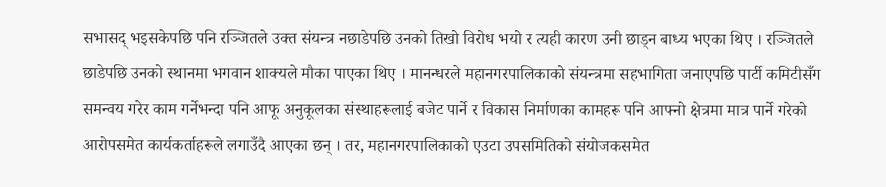सभासद् भइसकेपछि पनि रञ्जितले उक्त संयन्त्र नछाडेपछि उनको तिखो विरोध भयो र त्यही कारण उनी छाड्न बाध्य भएका थिए । रञ्जितले छाडेपछि उनको स्थानमा भगवान शाक्यले मौका पाएका थिए । मानन्धरले महानगरपालिकाको संयन्त्रमा सहभागिता जनाएपछि पार्टी कमिटीसँग समन्वय गरेर काम गर्नेभन्दा पनि आफू अनुकूलका संस्थाहरूलाई बजेट पार्ने र विकास निर्माणका कामहरू पनि आफ्नो क्षेत्रमा मात्र पार्ने गरेको आरोपसमेत कार्यकर्ताहरूले लगाउँदै आएका छन् । तर, महानगरपालिकाको एउटा उपसमितिको संयोजकसमेत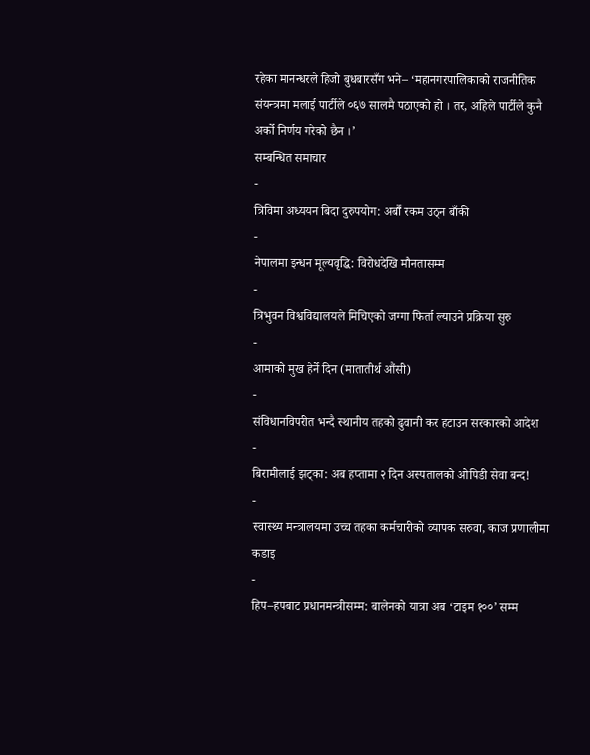रहेका मानन्धरले हिजो बुधबारसँग भने– ‘महानगरपालिकाको राजनीतिक संयन्त्रमा मलाई पार्टीले ०६७ सालमै पठाएको हो । तर, अहिले पार्टीले कुनै अर्को निर्णय गरेको छैन ।’
सम्बन्धित समाचार
-
त्रिविमा अध्ययन बिदा दुरुपयोग: अर्बौं रकम उठ्न बाँकी
-
नेपालमा इन्धन मूल्यवृद्धि: विरोधदेखि मौनतासम्म
-
त्रिभुवन विश्वविद्यालयले मिचिएको जग्गा फिर्ता ल्याउने प्रक्रिया सुरु
-
आमाको मुख हेर्ने दिन (मातातीर्थ औंसी)
-
संविधानविपरीत भन्दै स्थानीय तहको ढुवानी कर हटाउन सरकारको आदेश
-
बिरामीलाई झट्का: अब हप्तामा २ दिन अस्पतालको ओपिडी सेवा बन्द!
-
स्वास्थ्य मन्त्रालयमा उच्च तहका कर्मचारीको व्यापक सरुवा, काज प्रणालीमा कडाइ
-
हिप–हपबाट प्रधानमन्त्रीसम्म: बालेनको यात्रा अब ‘टाइम १००’ सम्म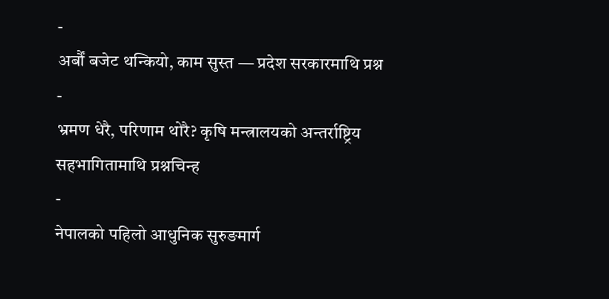-
अर्बौं बजेट थन्कियो, काम सुस्त — प्रदेश सरकारमाथि प्रश्न
-
भ्रमण धेरै, परिणाम थोरै? कृषि मन्त्रालयको अन्तर्राष्ट्रिय सहभागितामाथि प्रश्नचिन्ह
-
नेपालको पहिलो आधुनिक सुरुङमार्ग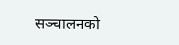सञ्चालनको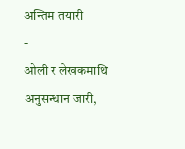अन्तिम तयारी
-
ओली र लेखकमाथि अनुसन्धान जारी,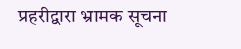प्रहरीद्वारा भ्रामक सूचना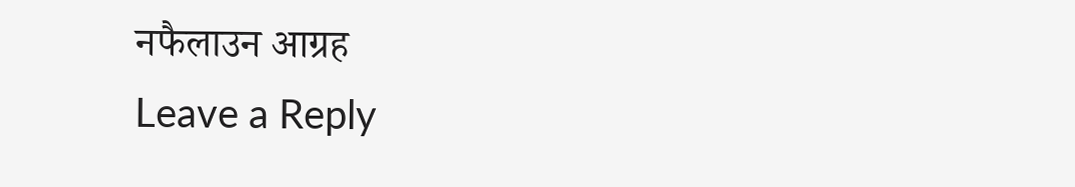नफैलाउन आग्रह
Leave a Reply